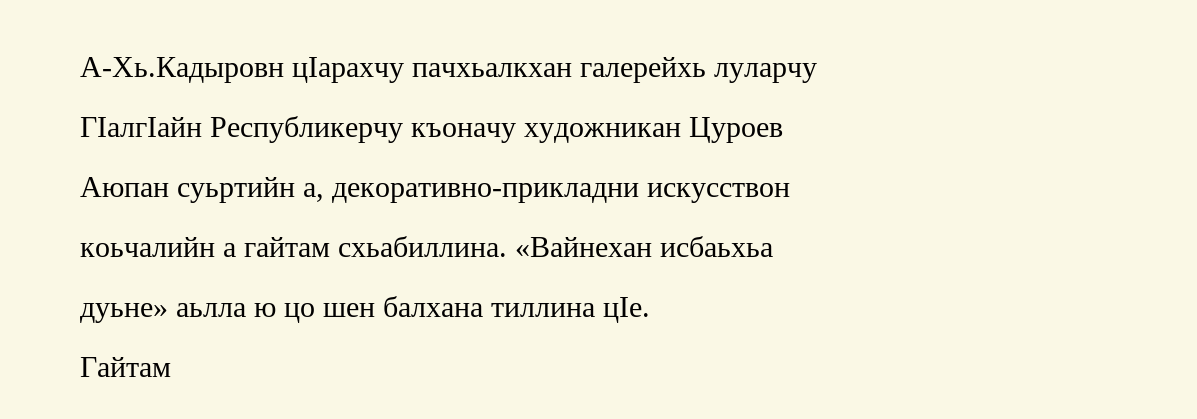А-Хь.Кадыровн цIарахчу пачхьалкхан галерейхь луларчу ГIалгIайн Республикерчу къоначу художникан Цуроев Аюпан суьртийн а, декоративно-прикладни искусствон коьчалийн а гайтам схьабиллина. «Вайнехан исбаьхьа дуьне» аьлла ю цо шен балхана тиллина цIе.
Гайтам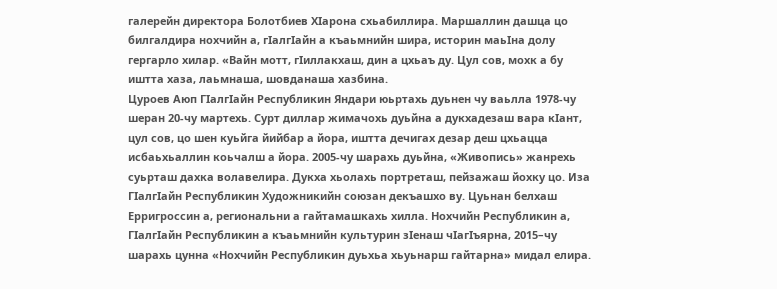галерейн директора Болотбиев ХIарона схьабиллира. Маршаллин дашца цо билгалдира нохчийн а, гIалгIайн а къаьмнийн шира, историн маьIна долу гергарло хилар. «Вайн мотт, гIиллакхаш, дин а цхьаъ ду. Цул сов, мохк а бу иштта хаза, лаьмнаша, шовданаша хазбина.
Цуроев Аюп ГIалгIайн Республикин Яндари юьртахь дуьнен чу ваьлла 1978-чу шеран 20-чу мартехь. Сурт диллар жимачохь дуьйна а дукхадезаш вара кIант, цул сов, цо шен куьйга йийбар а йора, иштта дечигах дезар деш цхьацца исбаьхьаллин коьчалш а йора. 2005-чу шарахь дуьйна, «Живопись» жанрехь суьрташ дахка волавелира. Дукха хьолахь портреташ, пейзажаш йохку цо. Иза ГIалгIайн Республикин Художникийн союзан декъашхо ву. Цуьнан белхаш Ерригроссин а, региональни а гайтамашкахь хилла. Нохчийн Республикин а, ГIалгIайн Республикин а къаьмнийн культурин зIенаш чIагIъярна, 2015–чу шарахь цунна «Нохчийн Республикин дуьхьа хьуьнарш гайтарна» мидал елира.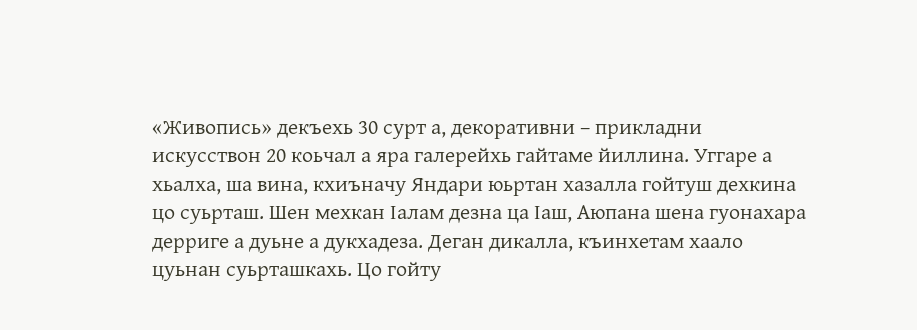«Живопись» декъехь 30 сурт а, декоративни – прикладни искусствон 20 коьчал а яра галерейхь гайтаме йиллина. Уггаре а хьалха, ша вина, кхиъначу Яндари юьртан хазалла гойтуш дехкина цо суьрташ. Шен мехкан Iалам дезна ца Iаш, Аюпана шена гуонахара дерриге а дуьне а дукхадеза. Деган дикалла, къинхетам хаало цуьнан суьрташкахь. Цо гойту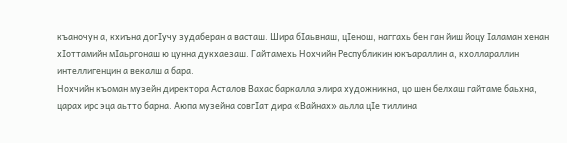къаночун а, кхиъна догIучу зудаберан а васташ. Шира бIаьвнаш, цIенош, наггахь бен ган йиш йоцу Iаламан хенан хIоттамийн мIаьргонаш ю цунна дукхаезаш. Гайтамехь Нохчийн Республикин юкъараллин а, кхоллараллин интеллигенцин а векалш а бара.
Нохчийн къоман музейн директора Асталов Вахас баркалла элира художникна, цо шен белхаш гайтаме баьхна, царах ирс эца аьтто барна. Аюпа музейна совгIат дира «Вайнах» аьлла цIе тиллина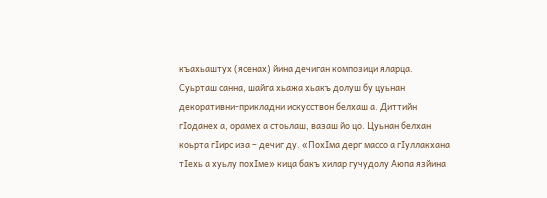къахьаштух (ясенах) йина дечиган композици яларца.
Суьрташ санна, шайга хьажа хьакъ долуш бу цуьнан декоративни-прикладни искусствон белхаш а. Диттийн гIоданех а, орамех а стоьлаш, вазаш йо цо. Цуьнан белхан коьрта гIирс иза – дечиг ду. «ПохIма дерг массо а гIуллакхана тIехь а хуьлу похIме» кица бакъ хилар гучудолу Аюпа язйина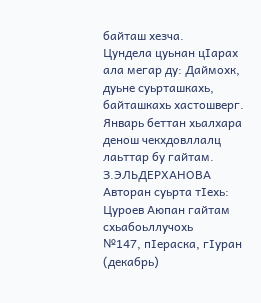байташ хезча.
Цундела цуьнан цIарах ала мегар ду: Даймохк, дуьне суьрташкахь, байташкахь хастошверг.
Январь беттан хьалхара денош чекхдовллалц лаьттар бу гайтам.
З.ЭЛЬДЕРХАНОВА
Авторан суьрта тIехь: Цуроев Аюпан гайтам схьабоьллучохь
№147, пIераска, гIуран (декабрь)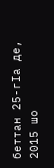беттан 25-гIа де, 2015 шо